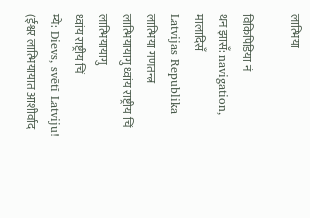लात्भिया

विकिपिडिया नं
थन झासँ: navigation, मालादिसँ
Latvijas Republika
लात्भिया गणतन्त्र
लात्भियायागु ध्वांय राष्ट्रीय चिं लात्भियायागु
ध्वांय राष्ट्रीय चिं
म्ये: Dievs, svētī Latviju!
(ईश्वर लात्भियायात आशीर्वाद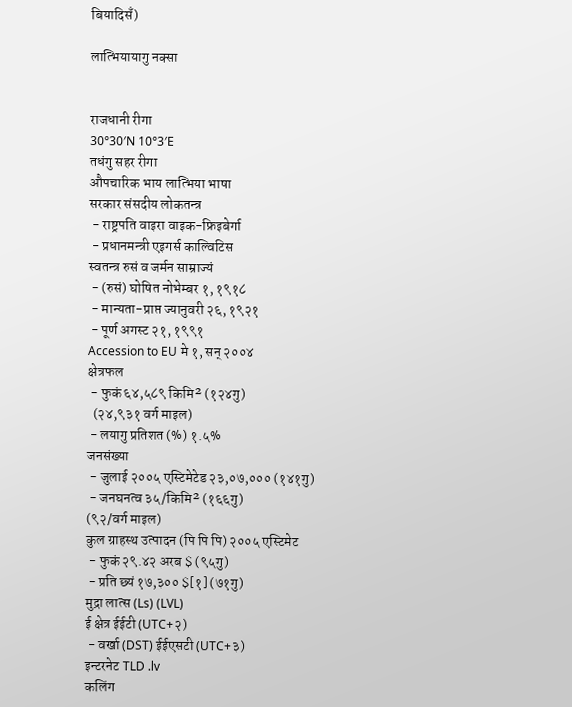बियादिसँ)

लात्भियायागु नक्सा


राजधानी रीगा
30°30′N 10°3′E
तधंगु सहर रीगा
औपचारिक भाय लात्भिया भाषा
सरकार संसदीय लोकतन्त्र
 - राष्ट्रपति वाइरा वाइक-फ्रिइबेर्गा
 - प्रधानमन्त्री एइगर्स काल्विटिस
स्वतन्त्र रुसं व जर्मन साम्राज्यं
 - (रुसं) घोषित नोभेम्बर १, १९१८
 - मान्यता-प्राप्त ज्यानुवरी २६, १९२१
 - पूर्ण अगस्ट २१, १९९१
Accession to EU मे १, सन् २००४
क्षेत्रफल
 - फुकं ६४,५८९ किमि² (१२४गु)
  (२४,९३१ वर्ग माइल)
 - लयागु प्रतिशत (%) १.५%
जनसंख्या
 - जुलाई २००५ एस्टिमेटेड २३,०७,००० (१४१गु)
 - जनघनत्व ३५/किमि² (१६६गु)
(९२/वर्ग माइल)
कुल ग्राहस्थ उत्पादन (पि पि पि) २००५ एस्टिमेट
 - फुकं २९.४२ अरब $ (९५गु)
 - प्रति छ्यं १७,३०० $[१] (७१गु)
मुद्रा लात्स (Ls) (LVL)
ई क्षेत्र ईईटी (UTC+२)
 - वर्खा (DST) ईईएसटी (UTC+३)
इन्टरनेट TLD .lv
कलिंग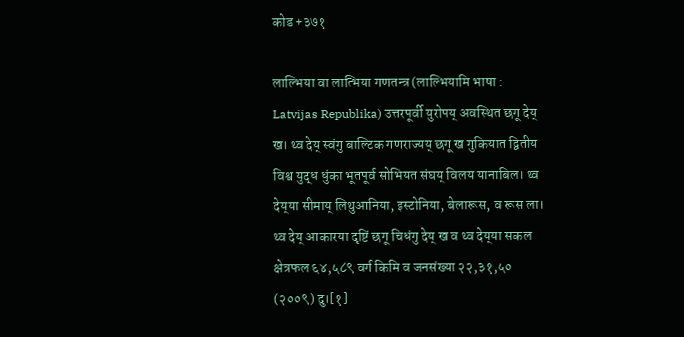कोड +३७१

लाल्भिया वा लात्भिया गणतन्त्र (लाल्भियामि भाषा : Latvijas Republika) उत्तरपूर्वी युरोपय् अवस्थित छगू देय्‌ ख। थ्व देय्‌ स्वंगु बाल्टिक गणराज्यय् छगू ख गुकियात द्वितीय विश्व युद्ध धुंका भूतपूर्व सोभियत संघय् विलय यानाबिल। थ्व देय्‌या सीमाय् लिथुआनिया, इस्टोनिया, बेलारूस, व रूस ला। थ्व देय्‌ आकारया दृष्टिं छगू चिधंगु देय्‌ ख व थ्व देय्‌या सकल क्षेत्रफल ६४,५८९ वर्ग किमि व जनसंख्या २२,३१,५० (२००९) दु।[१]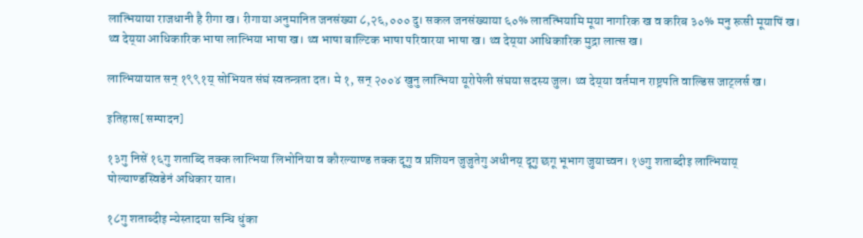लात्भियाया राजधानी है रीगा ख। रीगाया अनुमानित जनसंख्या ८,२६,००० दु। सकल जनसंख्याया ६०% लातत्भियामि मूया नागरिक ख व करिब ३०% मनु रूसी मूयापिं ख। थ्व देय्‌या आधिकारिक भाषा लात्भिया भाषा ख। थ्व भाषा बाल्टिक भाषा परिवारया भाषा ख। थ्व देय्‌या आधिकारिक मुद्रा लात्स ख।

लात्भियायात सन् १९९१य् सोभियत संघं स्वतन्त्रता दत। मे १, सन् २००४ खुनु लात्भिया यूरोपेली संघया सदस्य जुल। थ्व देय्‌या वर्तमान राष्ट्रपति वाल्डिस जाट्लर्स ख।

इतिहास[सम्पादन]

१३गु निसें १६गु शताब्दि तक्क लात्भिया लिभोनिया व कौरल्याण्ड तक्क दूगु व प्रशियन जुजुतेगु अधीनय् दूगु छगू भूभाग जुयाच्वन। १७गु शताब्दीइ लात्भियाय् पोल्याण्डस्विडेनं अधिकार यात।

१८गु शताब्दीइ न्येस्तादया सन्धि धुंका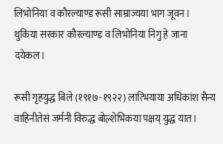लिभोनिया व कौरल्याण्ड रूसी साम्राज्यया भाग जूवन। थुकिया सरकार कौरल्याण्ड व लिभोनिया निगु हे जाना दयेकल।

रूसी गृहयुद्ध बिले (१९१७-१९२२) लात्भियाया अधिकांश सैन्य वाहिनीतेसं जर्मनी विरुद्ध बोल्शेभिकया पक्षय् युद्ध यात।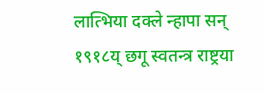लात्भिया दक्ले न्हापा सन् १९१८य् छगू स्वतन्त्र राष्ट्रया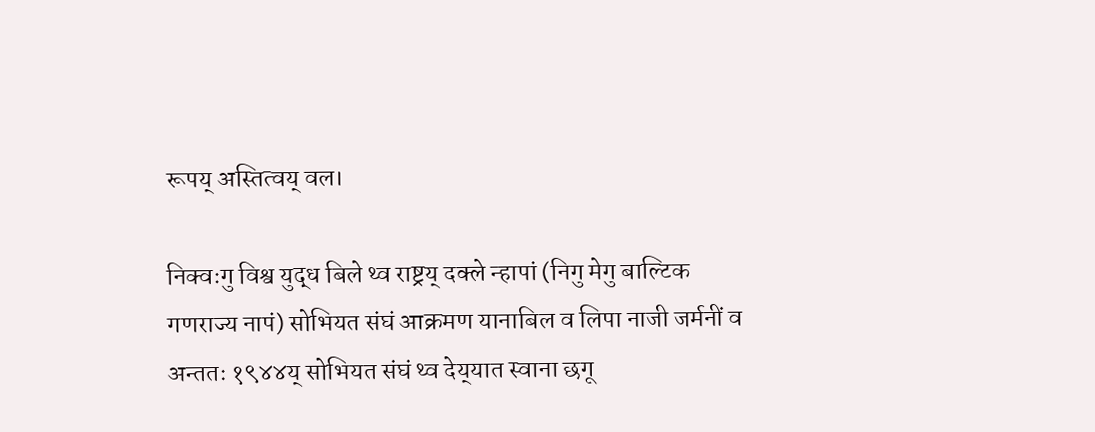रूपय् अस्तित्वय् वल।

निक्वःगु विश्व युद्ध बिले थ्व राष्ट्रय् दक्ले न्हापां (निगु मेगु बाल्टिक गणराज्य नापं) सोभियत संघं आक्रमण यानाबिल व लिपा नाजी जर्मनीं व अन्ततः १९४४य् सोभियत संघं थ्व देय्‌यात स्वाना छगू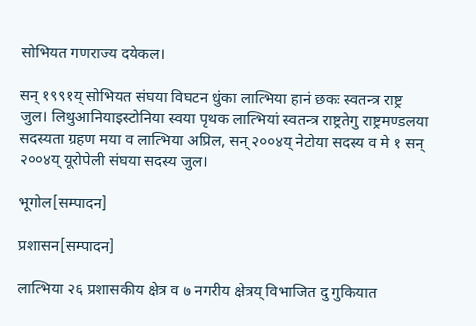सोभियत गणराज्य दयेकल।

सन् १९९१य् सोभियत संघया विघटन धुंका लात्भिया हानं छकः स्वतन्त्र राष्ट्र जुल। लिथुआनियाइस्टोनिया स्वया पृथक लात्भियां स्वतन्त्र राष्ट्रतेगु राष्ट्रमण्डलया सदस्यता ग्रहण मया व लात्भिया अप्रिल, सन् २००४य् नेटोया सदस्य व मे १ सन् २००४य् यूरोपेली संघया सदस्य जुल।

भूगोल[सम्पादन]

प्रशासन[सम्पादन]

लात्भिया २६ प्रशासकीय क्षेत्र व ७ नगरीय क्षेत्रय् विभाजित दु गुकियात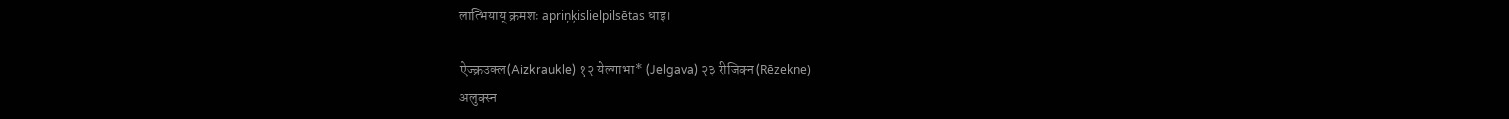लात्भियाय् क्रमशः apriņķislielpilsētas धाइ।

ऐज्क्रउक्ल(Aizkraukle) १२ येल्गाभा* (Jelgava) २३ रीजिक्न (Rēzekne)
अलुक्स्न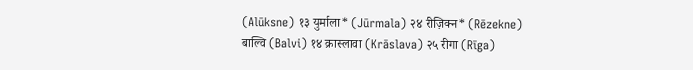(Alūksne) १३ युर्माला* (Jūrmala) २४ रीज़िक्न* (Rēzekne)
बाल्वि (Balvi) १४ क्रास्लावा (Krāslava) २५ रीगा (Rīga)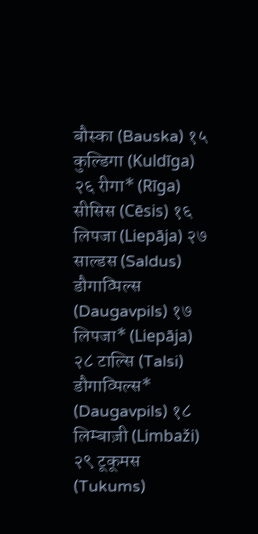बौस्का (Bauska) १५ कुल्डिगा (Kuldīga) २६ रीगा* (Rīga)
सीसिस (Cēsis) १६ लिपजा (Liepāja) २७ साल्डस (Saldus)
डौगाव्पिल्स (Daugavpils) १७ लिपजा* (Liepāja) २८ टाल्सि (Talsi)
डौगाव्पिल्स* (Daugavpils) १८ लिम्बाज़ी (Limbaži) २९ टूकूमस (Tukums)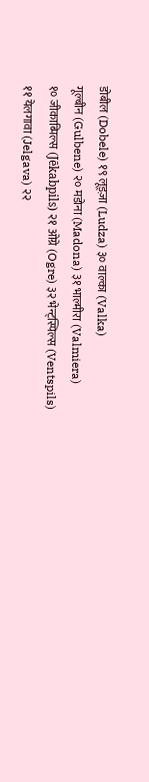डोबील (Dobele) १९ लूड्ज़ा (Ludza) ३० वाल्का (Valka)
गूल्बीन (Gulbene) २० मडोना (Madona) ३१ भाल्मीरा (Valmiera)
१० जीकाब्पिल्स (Jēkabpils) २१ ओग्रे (Ogre) ३२ भेन्ट्स्पिल्स (Ventspils)
११ येलगावा (Jelgava) २२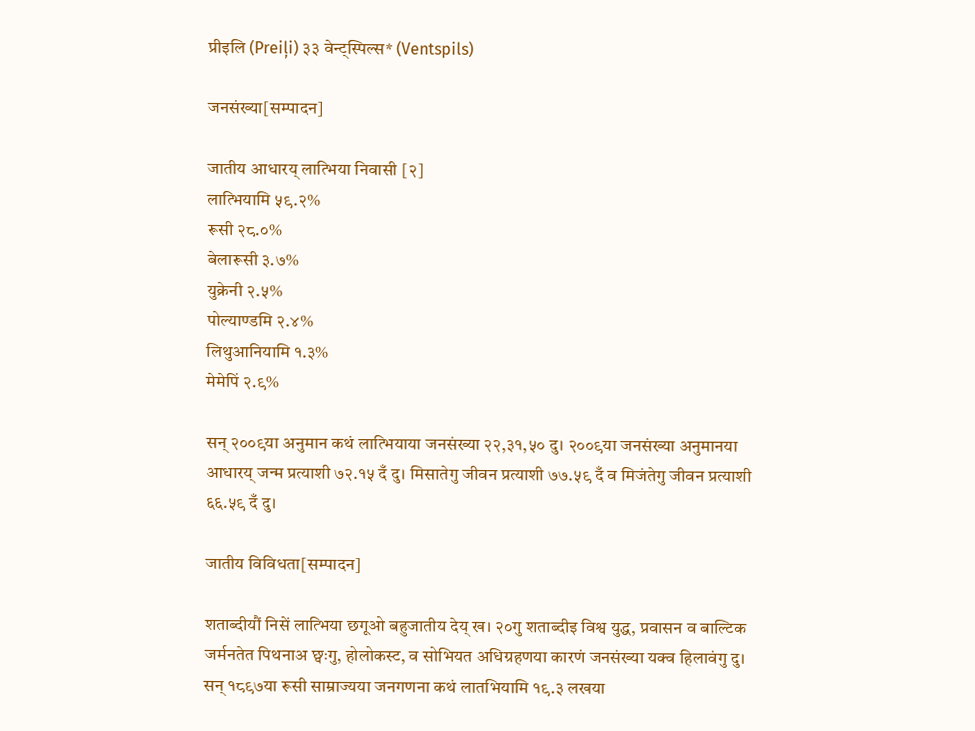प्रीइलि (Preiļi) ३३ वेन्ट्स्पिल्स* (Ventspils)

जनसंख्या[सम्पादन]

जातीय आधारय् लात्भिया निवासी [२]
लात्भियामि ५९.२%
रूसी २८.०%
बेलारूसी ३.७%
युक्रेनी २.५%
पोल्याण्डमि २.४%
लिथुआनियामि १.३%
मेमेपिं २.९%

सन् २००९या अनुमान कथं लात्भियाया जनसंख्या २२,३१,५० दु। २००९या जनसंख्या अनुमानया आधारय् जन्म प्रत्याशी ७२.१५ दँ दु। मिसातेगु जीवन प्रत्याशी ७७.५९ दँ व मिजंतेगु जीवन प्रत्याशी ६६.५९ दँ दु।

जातीय विविधता[सम्पादन]

शताब्दीयौं निसें लात्भिया छगूओ बहुजातीय देय्‌ ख। २०गु शताब्दीइ विश्व युद्ध, प्रवासन व बाल्टिक जर्मनतेत पिथनाअ छ्वःगु, होलोकस्ट, व सोभियत अधिग्रहणया कारणं जनसंख्या यक्व हिलावंगु दु। सन् १८९७या रूसी साम्राज्यया जनगणना कथं लातभियामि १९.३ लखया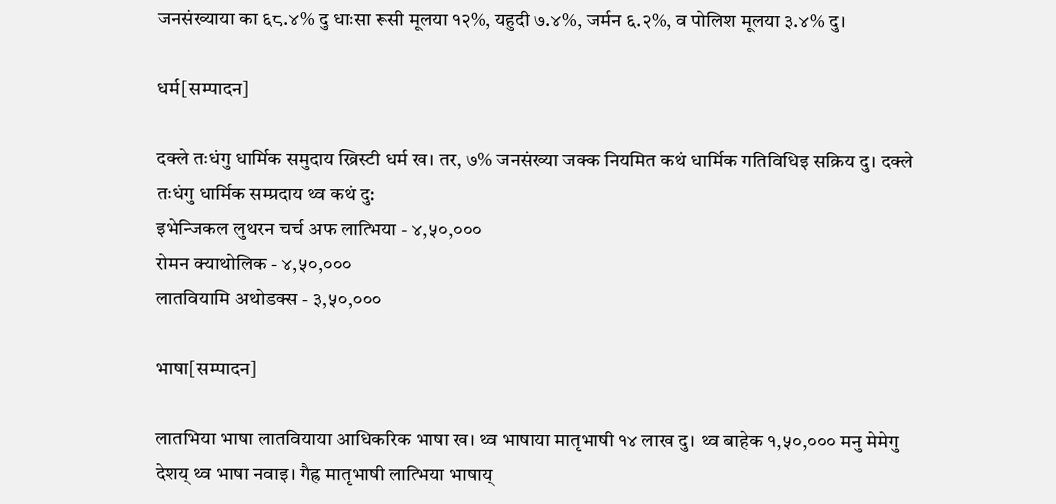जनसंख्याया का ६८.४% दु धाःसा रूसी मूलया १२%, यहुदी ७.४%, जर्मन ६.२%, व पोलिश मूलया ३.४% दु।

धर्म[सम्पादन]

दक्ले तःधंगु धार्मिक समुदाय ख्रिस्टी धर्म ख। तर, ७% जनसंख्या जक्क नियमित कथं धार्मिक गतिविधिइ सक्रिय दु। दक्ले तःधंगु धार्मिक सम्प्रदाय थ्व कथं दु:
इभेन्जिकल लुथरन चर्च अफ लात्भिया - ४,५०,०००
रोमन क्याथोलिक - ४,५०,०००
लातवियामि अथोडक्स - ३,५०,०००

भाषा[सम्पादन]

लातभिया भाषा लातवियाया आधिकरिक भाषा ख। थ्व भाषाया मातृभाषी १४ लाख दु। थ्व बाहेक १,५०,००० मनु मेमेगु देशय् थ्व भाषा नवाइ। गैह्र मातृभाषी लात्भिया भाषाय्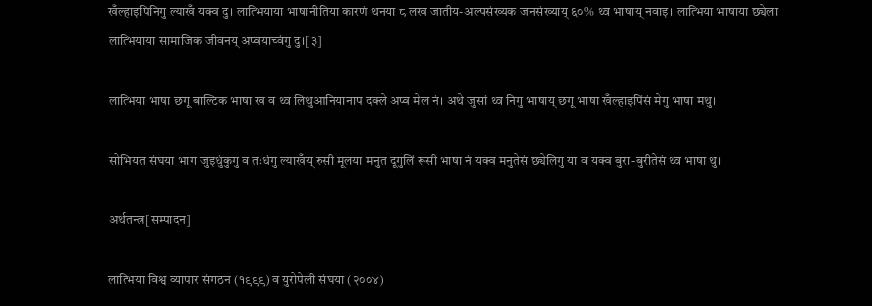खँल्हाइपिनिगु ल्याखँ यक्व दु। लात्भियाया भाषानीतिया कारणं थनया ८ लख जातीय-अल्पसंख्यक जनसंख्याय् ६०% थ्व भाषाय् नवाइ। लात्भिया भाषाया छ्येला लात्भियाया सामाजिक जीवनय् अप्वयाच्वंगु दु।[३]

लात्भिया भाषा छगू बाल्टिक भाषा ख व थ्व लिथुआनियानाप दक्ले अप्व मेल नं। अथे जुसां थ्व निगु भाषाय् छगू भाषा खँल्हाइपिंसं मेगु भाषा मथु।

सोभियत संघया भाग जुइधुंकुगु व तःधंगु ल्याखँय् रुसी मूलया मनुत दूगुलिं रूसी भाषा नं यक्व मनुतेसं छ्येलिगु या व यक्व बुरा-बुरीतेसं थ्व भाषा थु।

अर्थतन्त्र[सम्पादन]

लात्भिया विश्व व्यापार संगठन (१९९९) व युरोपेली संघया (२००४)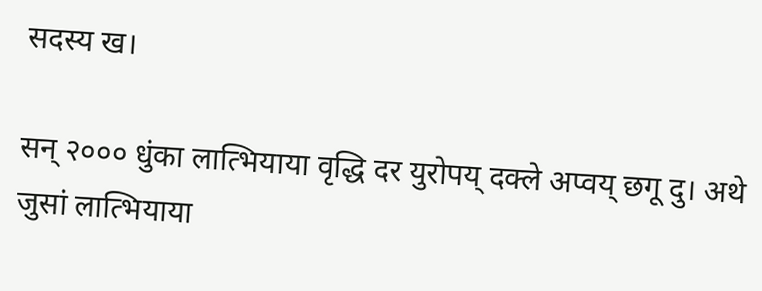सदस्य ख।

सन् २००० धुंका लात्भियाया वृद्धि दर युरोपय् दक्ले अप्वय् छगू दु। अथे जुसां लात्भियाया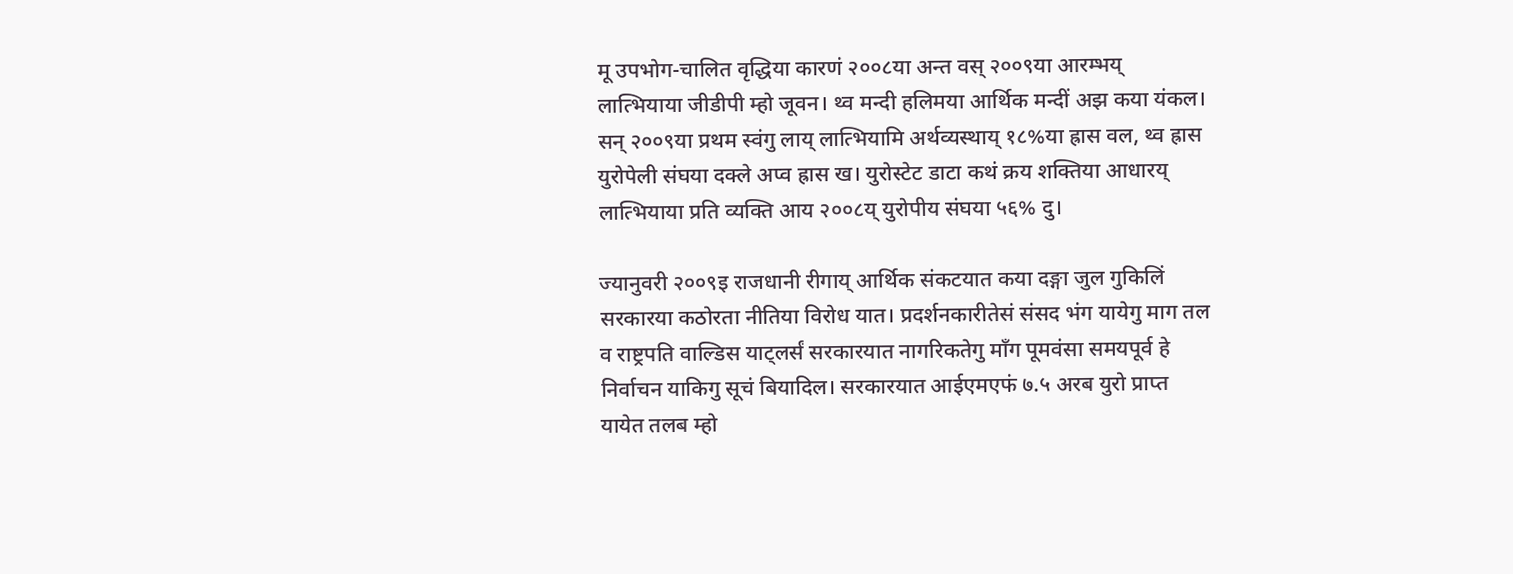मू उपभोग-चालित वृद्धिया कारणं २००८या अन्त वस् २००९या आरम्भय् लात्भियाया जीडीपी म्हो जूवन। थ्व मन्दी हलिमया आर्थिक मन्दीं अझ कया यंकल। सन् २००९या प्रथम स्वंगु लाय् लात्भियामि अर्थव्यस्थाय् १८%या ह्रास वल, थ्व ह्रास युरोपेली संघया दक्ले अप्व ह्रास ख। युरोस्टेट डाटा कथं क्रय शक्तिया आधारय् लात्भियाया प्रति व्यक्ति आय २००८य् युरोपीय संघया ५६% दु।

ज्यानुवरी २००९इ राजधानी रीगाय् आर्थिक संकटयात कया दङ्गा जुल गुकिलिं सरकारया कठोरता नीतिया विरोध यात। प्रदर्शनकारीतेसं संसद भंग यायेगु माग तल व राष्ट्रपति वाल्डिस याट्लर्सं सरकारयात नागरिकतेगु माँग पूमवंसा समयपूर्व हे निर्वाचन याकिगु सूचं बियादिल। सरकारयात आईएमएफं ७.५ अरब युरो प्राप्त यायेत तलब म्हो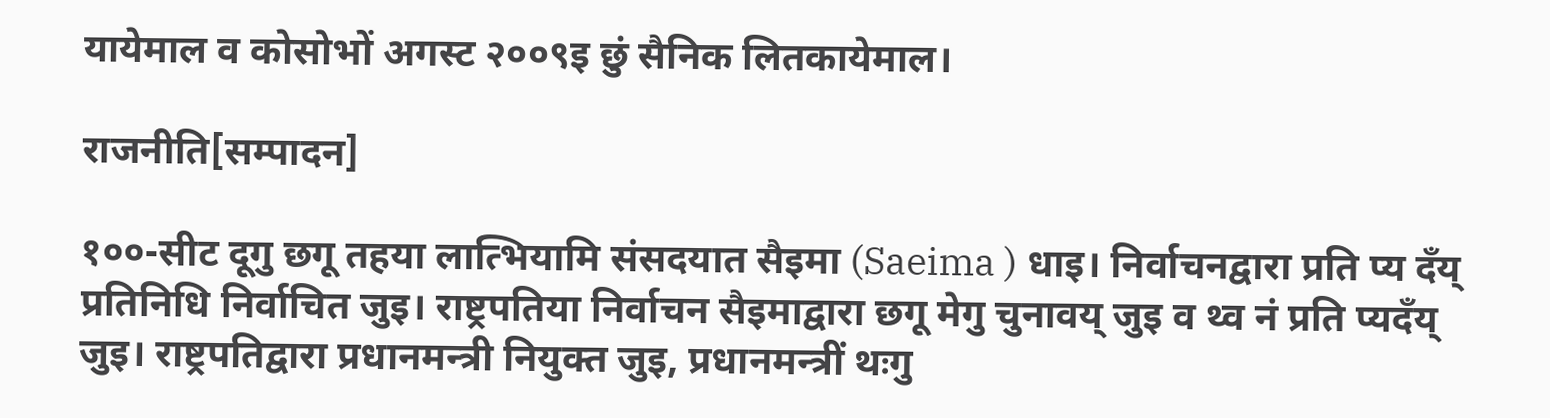यायेमाल व कोसोभों अगस्ट २००९इ छुं सैनिक लितकायेमाल।

राजनीति[सम्पादन]

१००-सीट दूगु छगू तहया लात्भियामि संसदयात सैइमा (Saeima ) धाइ। निर्वाचनद्वारा प्रति प्य दँय् प्रतिनिधि निर्वाचित जुइ। राष्ट्रपतिया निर्वाचन सैइमाद्वारा छगू मेगु चुनावय् जुइ व थ्व नं प्रति प्यदँय् जुइ। राष्ट्रपतिद्वारा प्रधानमन्त्री नियुक्त जुइ, प्रधानमन्त्रीं थःगु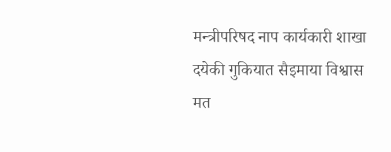मन्त्रीपरिषद नाप कार्यकारी शाखा दयेकी गुकियात सैइमाया विश्वास मत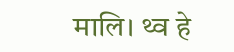मालि। थ्व हे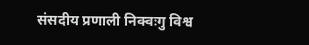संसदीय प्रणाली निक्वःगु विश्व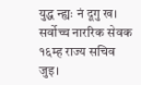युद्ध न्ह्यः नं दूगु ख। सर्वोच्च नाररिक सेवक १६म्ह राज्य सचिव जुइ।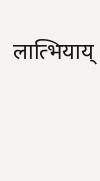लात्भियाय्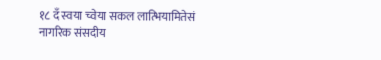१८ दँ स्वया च्वेया सकल लात्भियामितेसं नागरिक संसदीय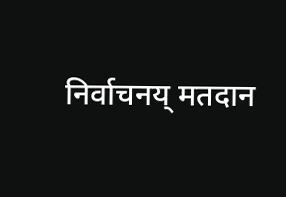निर्वाचनय् मतदान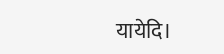यायेदि।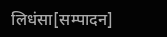लिधंसा[सम्पादन]